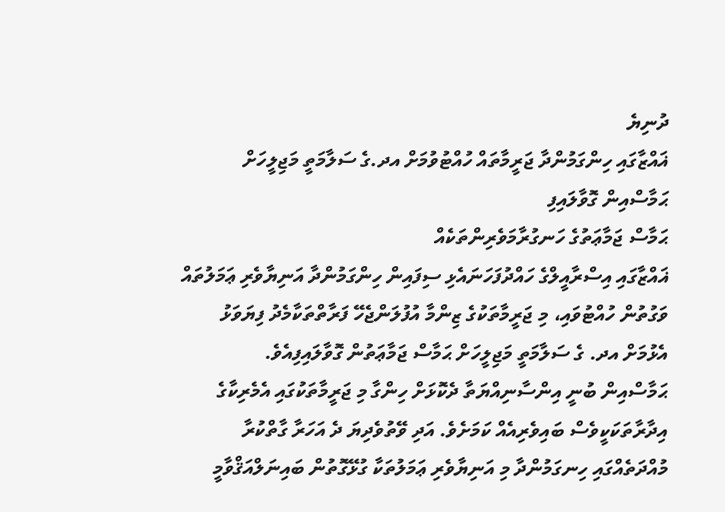ދުނިޔެ
ޣައްޒާގައި ހިންގަމުންދާ ޖަރީމާތައް ހުއްޓުވުމަށް އދ.ގެ ސަލާމަތީ މަޖިލީހަށް ޙަމާސްއިން ގޮވާލައިފި
ޙަމާސް ޖަމާޢަތުގެ ހަނގުރާމަވެރިންތަކެއް
ޣައްޒާގައި އިސްރާއީލްގެ ހައްދުފަހަނައެޅި ސިފައިން ހިންގަމުންދާ އަނިޔާވެރި ޢަމަލުތައް ވަގުތުން ހުއްޓުވައި، މި ޖަރީމާތަކުގެ ޒިންމާ އުފުލަންޖެހޭ ފަރާތްތަކާމެދު ފިޔަވަޅު އެޅުމަށް އދ. ގެ ސަލާމަތީ މަޖިލީހަށް ޙަމާސް ޖަމާޢަތުން ގޮވާލައިފިއެވެ.
ޙަމާސްއިން ބުނީ އިންސާނިއްޔަތާ ދެކޮޅަށް ހިންގާ މި ޖަރީމާތަކުގައި އެމެރިކާގެ އިދާރާތަކަކީވެސް ބައިވެރިއެއް ކަމަށެވެ. އަދި ވޭތުވެދިޔަ ދެ އަހަރާ ގާތްކުރާ މުއްދަތެއްގައި ހިނގަމުންދާ މި އަނިޔާވެރި ޢަމަލުތަކާ ގުޅޭގޮތުން ބައިނަލްއަޤްވާމީ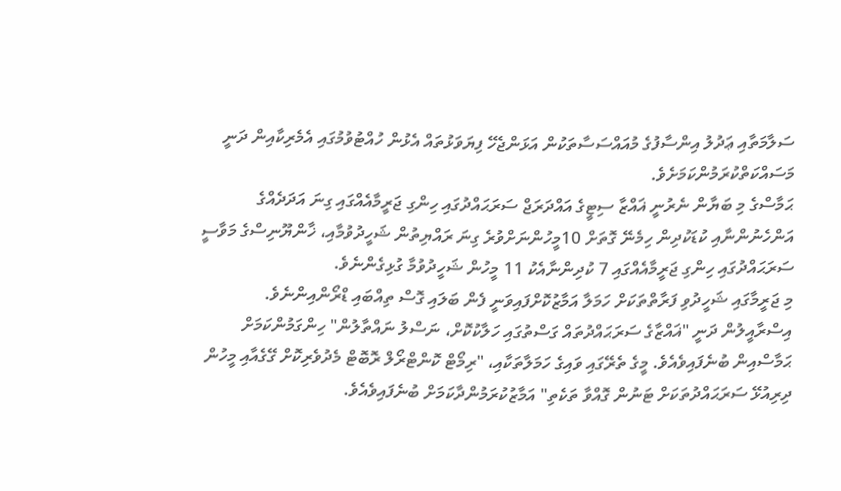ސަލާމަތާއި ޢަދުލު އިންސާފުގެ މުއައްސަސާތަކުން އަޅަންޖެހޭ ފިޔަވަޅުތައް އެޅުން ހުއްޓުވުމުގައި އެމެރިކާއިން ދަނީ މަސައްކަތްކުރަމުންކަމަށެވެ.
ޙަމާސްގެ މި ބަޔާން ނެރުނީ ޣައްޒާ ސިޓީގެ އައްދަރަޖް ސަރަޙައްދުގައި ހިންގި ޖަރީމާއެއްގައި ގިނަ އަދަދެއްގެ އަންހެނުންނާއި ކުޑަކުދިން ހިމެނޭ ގޮތަށް 10މީހުންނަށްވުރެ ގިނަ ރައްޔިތުން ޝަހީދުވުމާއި، ޚާންޔޫނިސްގެ މަވާސީ ސަރަޙައްދުގައި ހިންގި ޖަރީމާއެއްގައި 7 ކުދިންނާއެކު 11 މީހުން ޝަހީދުވުމާ ގުޅިގެންނެވެ.
މި ޖަރީމާގައި ޝަހީދުވި ފަރާތްތަކަށް ހަމަލާ އަމާޒުކޮށްފައިވަނީ ފެން ބަލައި ގޮސް ތިއްބައި ޑްރޯންއިންނެވެ.
އިސްރާއީލުން ދަނީ "ޣައްޒާގެ ސަރަޙައްދުތައް ގަސްތުގައި ހަލާކުކޮށް، ނަސްލު ނައްތާލުން" ހިންގަމުންކަމަށް ޙަމާސްއިން ބުނެފައިވެއެވެ. މީގެ ތެރޭގައި ވައިގެ ހަމަލާތަކާއި، "ރިމޯޓް ކޮންޓްރޯލް ރޮބޮޓް މެދުވެރިކޮށް ގޭގެއާއި މީހުން ދިރިއުޅޭ ސަރަޙައްދުތަކަށް ޓަނުން ގޮއްވާ ތަކެތި" އަމާޒުކުރަމުންދާކަމަށް ބުނެފައިވެއެވެ.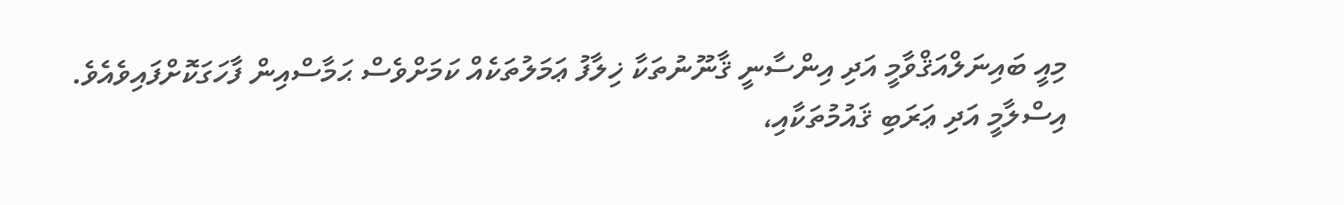މިއީ ބައިނަލްއަޤްވާމީ އަދި އިންސާނީ ޤާނޫނުތަކާ ޚިލާފު ޢަމަލުތަކެއް ކަމަށްވެސް ޙަމާސްއިން ފާހަގަކޮށްފައިވެއެވެ.
އިސްލާމީ އަދި ޢަރަބި ޤައުމުތަކާއި،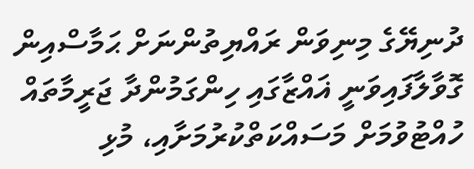ދުނިޔޭގެ މިނިވަން ރައްޔިތުންނަށް ޙަމާސްއިން ގޮވާލާފައިވަނީ ޣައްޒާގައި ހިންގަމުންދާ ޖަރީމާތައް ހުއްޓުވުމަށް މަސައްކަތްކުރުމަށާއި، މުޅި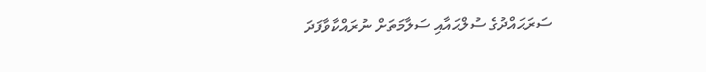ސަރަޙައްދުގެ ސުލްޙައާއި ސަލާމަތަށް ނުރައްކާވާފަދަ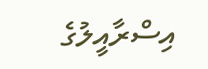އިސްރާއީލުގެ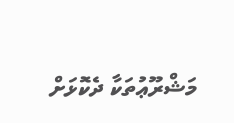މަޝްރޫޢުތަކާ ދެކޮޅަށް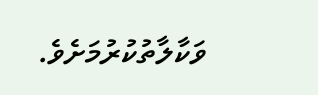ވަކާލާތުކުރުމަށެވެ.